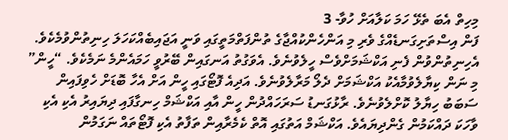މިހިތް އެބަ ތެޅޭ ހަމަ ކަލާއަށް ހުވާ- 3
ފަން އިސްތަށިގަނޑެއްގެ ވެރި މި އަންހެންކުއްޖާގެ ތުންފަތްމަތީގައި ވަނީ އަޖައިބެއްކަހަލަ ހިނިތުންވުމެކެވެ. އެހިނިތުންވުން ފެނި އަކްޝަމަށްވެސް ހީލެވުނެވެ. އެވަގުތު އަނގައިން ބޭރުވީ ހަމައެންމެ ނަމެކެވެ. “ހީން” މި ނަން ކިޔާލެވުމާއެކު އަކްޝަމަށް ދެލޯ މަރާލެވުނެވެ. އަދިއެ ފޮޓޯގައި ހީން އަށް އެހާ ބޮޑަށް ހެވިފައިން ސަބަބު ހިޔާލު ކޮށްލެވުނެވެ. ރާޅުގަނޑު ސަރަހައްދުން ހީން އާއި އަކްޝަމް ހިނގާފައި ދިޔައިރު އެކި އެކި ވާހަކަ ދައްކަމުން ގެންދިޔައެވެ. އަކްޝަމް އަތުގައި އޮތް ކެމެރާއިން ތަފާތު އެކި ފޮޓޯތައް ނަގަމުން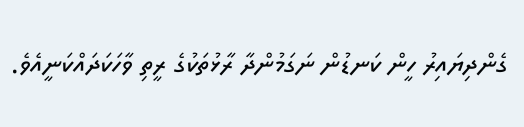ގެންދިޔައިރު ހީން ކަނޑުން ނަގަމުންދާ ރާޅުތަކުގެ ރީތި ވާހަކަދައްކަނީއެވެ.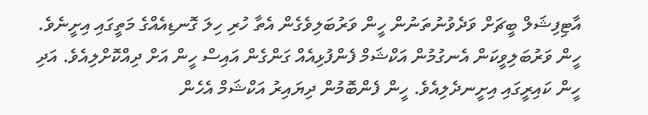އާޓިފިޝަލް ބީޗަށް ވަދެވުނުތަނުން ހީން ވަރުބަލިވެގެން އެތާ ހުރި ހިލަ ގޮނޑިއެއްގެ މަތީގައި އިށީނެވެ. ހީން ވަރުބަލިވީކަން އެނގުމުން އަކްޝަމް ފެންފުޅިއެއް ގަންގެން އައިސް ހީން އަށް ދިއްކޮށްލިއެވެ. އަދި ހީން ކައިރީގައި އިށީނދެލިއެވެ. ހީން ފެންބޮމުން ދިޔައިރު އަކްޝަމް އެހެން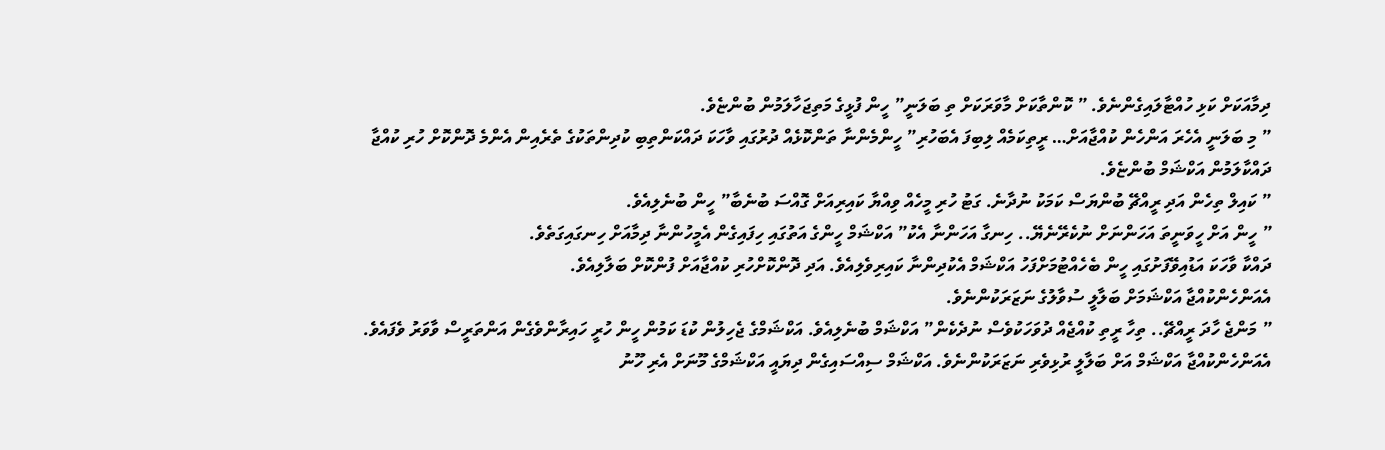ދިމާއަކަށް ކަޅި ހުއްޓާލައިގެންނެވެ. ” ކޮންތާކަށް މާވަރަކަށް ތި ބަލަނީ” ހީން ފުޅީގެ މަތިޖަހާލަމުން ބުންޏެވެ.
” މި ބަލަނީ އެހެރަ އަންހެން ކުއްޖާއަށް… ރީތިކަމެއް ލިބިފަ އެބަހުރި” ހީންމެންނާ ތަންކޮޅެއް ދުރުގައި ވާހަކަ ދައްކަންތިބި ކުދިންތަކުގެ ތެރެއިން އެންމެ ދޮންކޮށް ހުރި ކުއްޖާ ދައްކާލަމުން އަކްޝަމް ބުންޏެވެ.
” ކައިލް ތިހެން އަދި ރީއްޗޭ ބުންޔަސް ކަމަކު ނުދާނެ. ގަޓު ހުރި މީހެއް ވިއްޔާ ކައިރިއަށް ގޮއްސަ ބުނެބާ” ހީން ބުނެލިއެވެ.
” ހީން އަށް ހީވަނީތަ އަހަންނަށް ނުކެރޭނެޔޭ.. ހިނގާ އަހަންނާ އެކު” އަކްޝަމް ހީންގެ އަތުގައި ހިފައިގެން އެމީހުންނާ ދިމާއަށް ހިނގައިގަތެވެ.
ދައްކާ ވާހަކަ އަޑުއިވޭފަށުގައި ހީން ބެހެއްޓުމަށްފަހު އަކްޝަމް އެކުދިންނާ ކައިރިވެލިއެވެ. އަދި ދޮންކޮށްހުރި ކުއްޖާއަށް ފުންކޮށް ބަލާލިއެވެ.
އެއަންހެންކުއްޖާ އަކްޝަމަށް ބަލާލީ ސުވާލުގެ ނަޒަރަކުންނެވެ.
” މަންޖެ ހާދަ ރީއްޗޭ.. ތިހާ ރީތި ކުއްޖެއް ދުވަހަކުވެސް ނުދެކެން” އަކްޝަމް ބުނެލިއެވެ. އަކްޝަމްގެ ޖެހިލުން ކުޑަ ކަމުން ހީން ހުރީ ހައިރާންވެގެން އަންތަރީސް ވާވަރު ވެފައެވެ.
އެއަންހެންކުއްޖާ އަކްޝަމް އަށް ބަލާލީ ރުޅިވެރި ނަޒަރަކުންނެވެ. އަކްޝަމް ސިއްސައިގެން ދިޔައީ އަކްޝަމްގެ މޫނަށް އެރި ހޫނު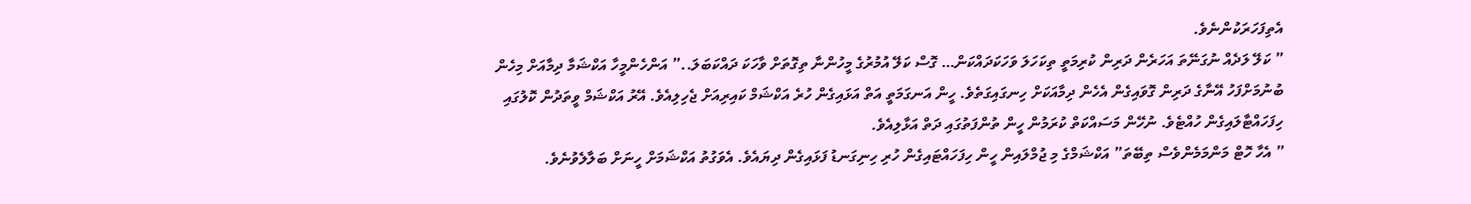އެތިފަހަރަކުންނެވެ.
” ކަލޭ ލަދެއް ނުގަނޭތަ އަހަރެން ދަރިން ކުރިމަތީ ތިކަހަލަ ވަހަކަދައްކަން… ގޮސް ކަލޭ އުމުރުގެ މީހުންނާ ތިގޮތަށް ވާހަކަ ދައްކަބަލަ..” އަންހެންމީހާ އަކްޝަމާ ދިމާއަށް މިހެން ބުނުމަށްފަހު އޭނާގެ ދަރިން ގޮވައިގެން އެހެން ދިމާއަކަށް ހިނގައިގަތެވެ. ހީން އަނގަމަތީ އަތް އަޅައިގެން ހުރެ އަކްޝަމް ކައިރިއަށް ޖެހިލިއެވެ. އޭރު އަކްޝަމް ވީތަދުން ކޮލުގައި ހިފަހައްޓާލައިގެން ހުއްޓެވެ. ނުހޭން މަސައްކަތް ކުރަމުން ހީން ތުންފަތުގައި ދަތް އަޅާލިއެވެ.
” އެހާ ހޮޓް މަންމަމެންވެސް ތިބޭތަ” އަކްޝަމްގެ މި ޖުމްލައިން ހީން ހިފަހައްޓައިގެން ހުރި ހިނިގަނޑު ފަޅައިގެން ދިޔައެވެ. އެވަގުތު އަކްޝަމަށް ހީނަށް ބަލާލެވުނެވެ.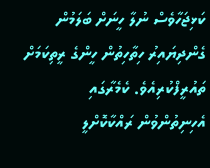ކަޅިޖަހާވެސް ނުލާ ހީނަށް ބަލަމުން ގެންދިޔައިރު ހިތާހިތުން ހީންގެ ރީތިކަމަށް ތައުރީފްކުރިއެވެ. ކެމެރާގައި އެހިނިތުންވުން ރައްކާކޮށްލީ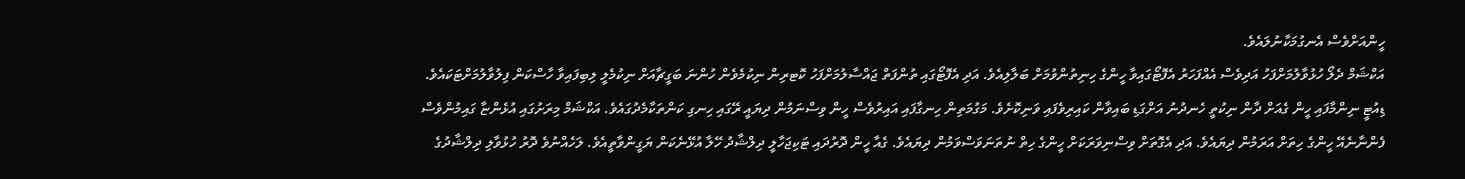ހީންއަށްވެސް އެނގުމަކާނުލައެވެ.
އަކްޝަމް ދެލޯ ހުޅުވާލުމަށްފަހު އަދިވެސް އެއްފަހަރު އެފޮޓޯގައިވާ ހީންގެ ހިނިތުންވުމަށް ބަލާލިއެވެ. އަދި އެފޮޓޯގައި ތުންފަތް ޖައްސާލުމަށްފަހު ކޮޓރިން ނިކުމެވެން ހުންނަ ބަގީޗާއަށް ނިކުމެލީ ލިބިފައިވާ ހާސްކަން ފިލުވާލުމަށްޓަކައެވެ.
ޑިއުޓީ ނިންމާފައި ހީން ގެއަށް ދާން ނިކުތީ ހެނދުނު އަށްގަޑި ބައިވާން ކައިރިވެފައި ވަނިކޮށެވެ. މަގުމަތިން ހިނގާފައި އައިރުވެސް ހީން ވިސްނަމުން ދިޔައީ ރޭގައި ހިނގި ކަންތަކާމެދުގައެވެ. އަކްޝަމް މިރަށުގައި އުޅެންޏާ ގައިމުންވެސް ފެންނާނެއޭ ހީންގެ ހިތަށް އަރަމުން ދިޔައެވެ. އަދި އެގޮތަށް ވިސްނިވަރަކަށް ހީންގެ ހިތް ނުތަނަވަސްވަމުން ދިޔައެވެ. ގެއާ ހީން ދޮރުދައި ޓަކިޖަހާލީ ދިލްޝާދު ހޭލާ އުޅޭނެކަން ޔަގީންވާތީއެވެ. ލަހެއްނުވެ ދޮރު ހުޅުވާލި ދިލްޝާދުގެ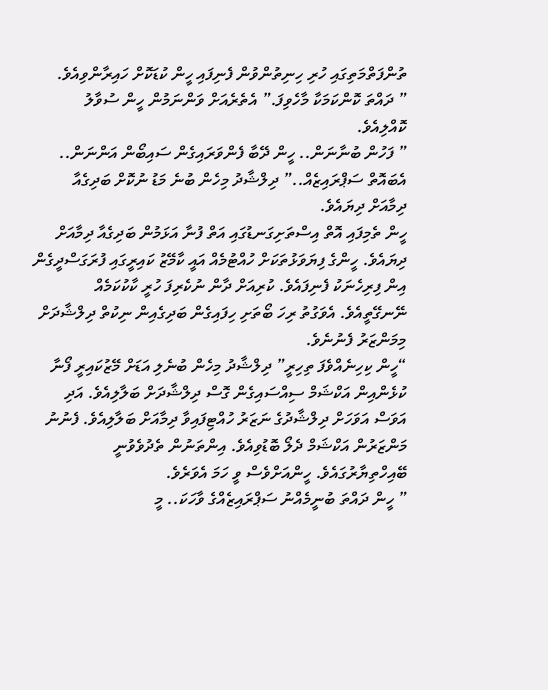ތުންފަތްމަތިގައި ހުރި ހިނިތުންވުން ފެނިފައި ހީން ކުޑަކޮށް ހައިރާންވިއެވެ.
” ދައްތަ ކޮންކަމަކާ މާހެވިފަ.” އެތެރެއަށް ވަންނަމުން ހީން ސުވާލު ކޮއްލިއެވެ.
” ފަހުން ބުނާނަން.. ހީން ދޭބާ ފެންވަރައިގެން ސައިބޯން އަންނަން.. އެބައޮތް ސަޕްރައިޒެއް..” ދިލްޝާދު މިހެން ބުނެ މަޑު ނުކޮށް ބަދިގެއާ ދިމާއަށް ދިޔައެވެ.
ހީން ތެމިފައި އޮތް އިސްތަށިގަނޑުގައި އަތް ފުނާ އަޅަމުން ބަދިގެއާ ދިމާއަށް ދިޔައެވެ. ހީންގެ ފިޔަވަޅުތަކަށް ހުއްޓުމެއް އައީ ކާމޭޒު ކައިރީގައި ފުރަގަސްދީގެން އިން ފިރިހެނަކު ފެނިފައެވެ. ކުރިއަށް ދާން ނުކެރިފަ ހުރީ ކާކުކަމެއް ނޭނގޭތީއެވެ. އެވަގުތު ރިހަ ބޯތަށި ހިފައިގެން ބަދިގެއިން ނިކުތް ދިލްޝާދަށް މިމަންޒަރު ފެނުނެވެ.
“ހީން ކިހިނެއްވެފަ ތިހިރީ” ދިލްޝާދު މިހެން ބުނެލި އަޑަށް މޭޒުކައިރީ ފޯނާ ކުޅެންއިން އަކްޝަމް ސިއްސައިގެން ގޮސް ދިލްޝާދަށް ބަލާލިއެވެ. އަދި އަވަސް އަވަހަށް ދިލްޝާދުގެ ނަޒަރު ހުއްޓިފައިވާ ދިމާއަށް ބަލާލިއެވެ. ފެނުނު މަންޒަރުން އަކްޝަމް ދެލޯ ބޮޑުވިއެވެ. އިންތަނުން ތެދުވެވުނީ ބޭއިހްތިޔާރުގައެވެ. ހީންއަށްވެސް ވީ ހަމަ އެވަރެވެ.
” ހީން ދައްތަ ބުނީމެއްނު ސަޕްރައިޒެއްގެ ވާހަކަ.. މީ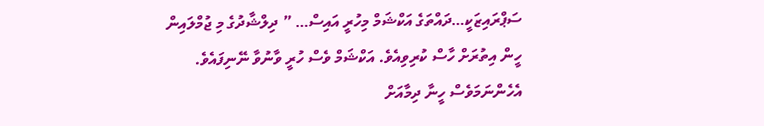ސަޕްރައިޒަކީ…ދައްތަގެ އަކްޝަމް މިހުރީ އައިސް… ” ދިލްޝާދުގެ މި ޖުމްލައިން ހީން އިތުރަށް ހާސް ކުރިވިއެވެ. އަކްޝަމް ވެސް ހުރީ ވާނުވާ ނޭނިފައެވެ. އެހެންނަމަވެސް ހީނާ ދިމާއަށް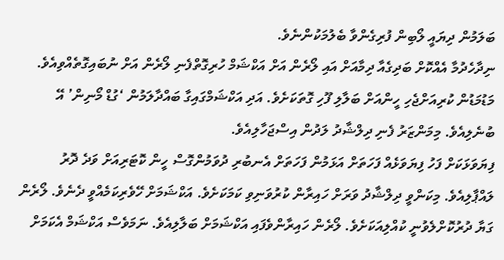ބަލަމުން ދިޔައީ ލޯބިން ފުރިގެންވާ ބެލުމަކުންނެވެ.
ނިދާހެދުމާ އެއްކޮށް ބަދިގެއާ ދިމާއަށް އައި ލޯރެން އަށް އަކްޝަމް ހުރިގޮތްފެނި ލޯރެން އަށް ނުބައިގޮތެއްވިއެވެ. މަޑުމަޑުން ކުރިއަށްޖެހި ހީންއަށް ބަލާލި ފޫހި ގޮތަކަށެވެ. އަދި އަކްޝަމްގައިގާ ބައްދާލަމުން ‘ގުޑް މޯނިން’ އޭ ބުނެލިއެވެ. މިމަންޒަރު ފެނި ދިލްޝާދު ލަދުން އިސްޖަހާލިއެވެ.
ފިޔަވަޅަކަށް ފަހު ފިޔަވަޅެއް ފަހަތަށް އަޅަމުން ފަހަތަށް އެނބުރި ދުވަމުންގޮސް ހީން ކޮޓަރިއަށް ވަދެ ދޮރު ލައްޕާލިއެވެ. މިކަންވީ ދިލްޝާދު ވަރަށް ހައިރާން ކުރުވަނިވި ކަމަކަށެވެ. އަކްޝަމަށް ހޭވެރިކަމެއްވީ ދެނެވެ. ލޯރެން ގަޔާ ދުރުކޮށްލެވުނީ ކުއްލިއަކަށެވެ. ލޯރެން ހައިރާންވެފައި އަކްޝަމަށް ބަލާލިއެވެ. ނަމަވެސް އަކްޝަމް އެކަމަށް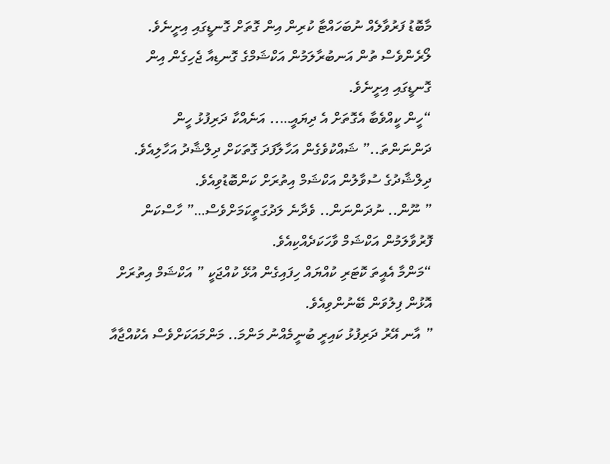މާބޮޑު ފަރުވާލެއް ނުބަހައްޓާ ކުރިން އިން ގޮތަށް ގޮނޑީގައި އިށީނެވެ. ލޯރެންވެސް ތުން އަނބުރާލަމުން އަކްޝަމްގެ ގޮނޑިއާ ޖެހިގެން އިން ގޮނޑީގައި އިށީނެވެ.
“ހީން ކީއްވެބާ އެގޮތަށް އެ ދިޔައީ….. އަނެއްކާ ދަރިފުޅު ހީން ދަންނަންތަ..” ޝައްކުވެގެން އަހާލާފަދަ ގޮތަކަށް ދިލްޝާދު އަހާލިއެވެ. ދިލްޝާދުގެ ސުވާލުން އަކްޝަމް އިތުރަށް ކަންބޮޑުވިއެވެ.
” ނޫން.. ނުދަންނަން.. ވެދާނެ ލަދުގަތީކަމަށްވެސް…” ހާސްކަން ފޮރުވާލަމުން އަކްޝަމް ވާހަކަދެއްކިއެވެ.
“މަންމާ އެއީތަ ކޮޓަރި ކުއްޔައް ހިފައިގެން އުޅޭ ކުއްޖަކީ ” އަކްޝަމް އިތުރަށް އޮޅުން ފިލުވަން ބޭނުންވިއެވެ.
” އާނ އޭރު ދަރިފުޅު ކައިރީ ބުނީމެއްނު މަންމަ.. މަންމައަކަށްވެސް އެކުއްޖާއާ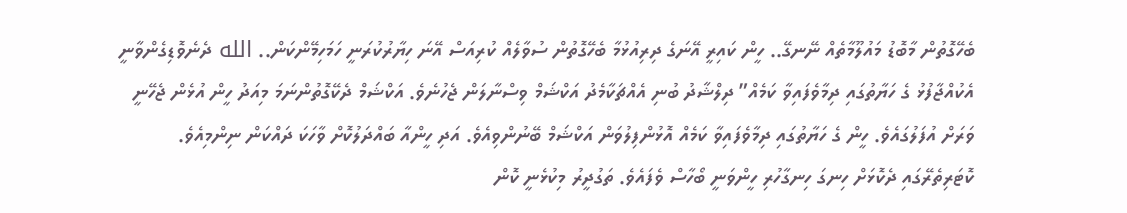ބެހޭގޮތުން މާބޮޑު މައުލޫމާތެއް ނޭނގޭ.. ހީން ކައިރީ އޭނަގެ ދިރިއުޅުމާ ބެހޭގޮތުން ސުވާލެއް ކުރިއަސް އޭނަ ހިޔާރުކުރަނީ ހަމަހިމޭންކަން.. الله ދެނެވޮޑިގެންވާނީ އެކުއްޖާފުޅު ގެ ހަޔާތުގައި ދިމާވެފައިވާ ކަމެއް” ދިލްޝާދު ބުނި އެއްޗަކާމެދު އަކްޝަމް ވިސްނާލަން ޖެހުނެވެ. އަކްޝަމް ދެކޭގޮތުންނަމަ މިއަދު ހީން އުޅެން ޖެހޭނީ ވަރަށް އުފަލުގައެވެ. ހީން ގެ ހަޔާތުގައި ދިމާވެފައިވާ ކަމެއް އޮޅުންފިލުވަން އަކްޝަމް ބޭނުންވިއެވެ. އަދި ހީންއާ ބައްދަލުކޮށް ވާހަކަ ދައްކަން ނިންމިއެވެ.
ކޮޓަރިތެރޭގައި ދެކޮޅަށް ހިނގަ ހިނގާހުރި ހީންވަނީ ބޯހާސް ވެފައެވެ. ތަގުދީރު މިކުޅެނީ ކޮން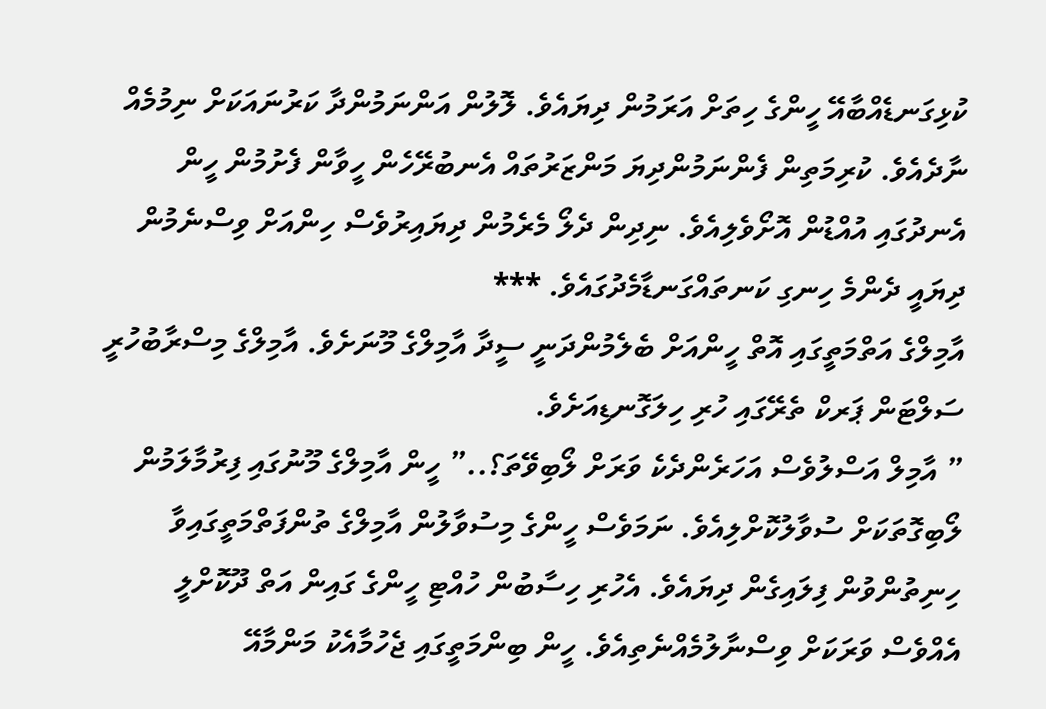ކުޅިގަނޑެއްބާއޭ ހީންގެ ހިތަށް އަރަމުން ދިޔައެވެ. ލޮލުން އަންނަމުންދާ ކަރުނައަކަށް ނިމުމެއް ނާދެއެވެ. ކުރިމަތިން ފެންނަމުންދިޔަ މަންޒަރުތައް އެނބުރޭހެން ހީވާން ފެށުމުން ހީން އެނދުގައި އުއްޑުން އޮށޯވެލިއެވެ. ނިދިން ދެލޯ މެރެމުން ދިޔައިރުވެސް ހިންއަށް ވިސްނެމުން ދިޔައީ ދެންމެ ހިނގި ކަނތައްގަނޑާމެދުގައެވެ. ***
އާމިލްގެ އަތްމަތީގައި އޮތް ހީންއަށް ބެލެމުންދަނީ ސީދާ އާމިލްގެ މޫނަށެވެ. އާމިލްގެ މިސްރާބުހުރީ ސަލްޓަން ޕަރކް ތެރޭގައި ހުރި ހިލަގޮނޑިއަށެވެ.
” އާމިލް އަސްލުވެސް އަހަރެންދެކެ ވަރަށް ލޯބިވޭތަ؟..” ހީން އާމިލްގެ މޫނުގައި ފިރުމާލަމުން ލޯބިގޮތަކަށް ސުވާލުކޮށްލިއެވެ. ނަމަވެސް ހީންގެ މިސުވާލުން އާމިލްގެ ތުންފަތްމަތީގައިވާ ހިނިތުންވުން ފިލައިގެން ދިޔައެވެ. އެހުރި ހިސާބުން ހުއްޓި ހީންގެ ގައިން އަތް ދޫކޮށްލީ އެއްވެސް ވަރަކަށް ވިސްނާލުމެއްނެތިއެވެ. ހީން ބިންމަތީގައި ޖެހުމާއެކު މަންމާއޭ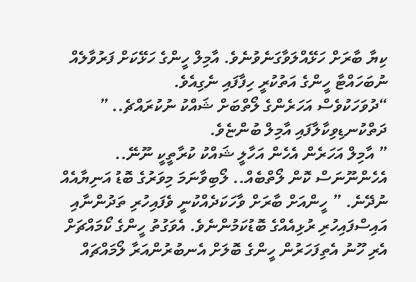ކިޔާ ބާރަށް ހަޅޭއްލަވާގަނެވުނެވެ. އާމިލް ހީންގެ ހަޅޭކަށް ފަރުވާލެއް ނުބަހައްޓާ ހީންގެ އަތުކުރީ ހިފާފައި ނެގިއެވެ.
“ދުވަހަކުވެސް އަހަރެންގެ ލޯތްބަށް ޝައްކު ނުކުރައްޗެ.. ” ދަތްކުނޑިވިކާލާފައި އާމިލް ބުންޏެވެ.
” އާމިލް އަހަރެން އެހެން އަހާލީ ޝައްކު ކުރާތީކީ ނޫނޭ.. އެހެންނޫނަސް ކޮން ލޯތްބެއް.. ލޯބިވާނަމަ މިވަރުގެ ބޮޑު އަނިޔާއެއް ނުދޭނެ. ” ހީންއަށް ބާރަށް ވާހަކަދެއްކުނީ ވެފައިހުރި ތަދުންނާއި އައިސްފައިހުރި ރުޅިއެއްގެ ބޮޑުކަމުންނެވެ. އެވަގުތު ހީންގެ ކޯމައްޗަށް އެރި ހޫނު އެތިފަހަރުން ހީންގެ ބޮލަށް އެނބުރުންއަރާ ލޯމައްޗައް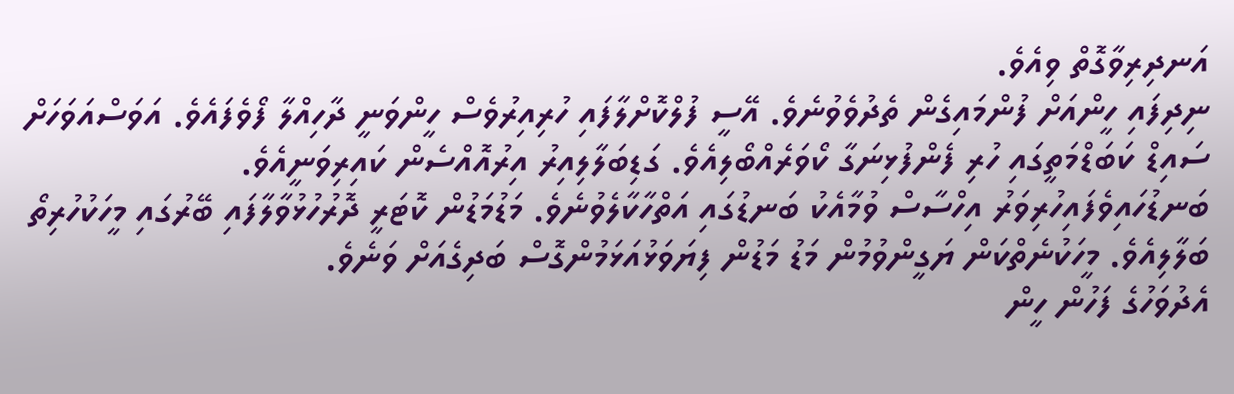އަނދިރިވާގޮތް ވިއެވެ.
ނިދިފައި ހީންއަށް ފުންމައިގެން ތެދުވެވުނެވެ. އޭސީ ފުލްކޮށްލާފައި ހުރިއިރުވެސް ހީންވަނީ ދާހިއްލާ ފޯވެފައެވެ. އަވަސްއަވަހަށް ސައިޑް ކަބަޑްމަތީގައި ހުރި ފެންފުޅިނަގާ ކޯވަރެއްބޯލިއެވެ. ގަޑިބަލާލިއިރު އިރުއޮއްސެން ކައިރިވަނީއެވެ. ބަނޑުހައިވެފައިހުރިވަރު އިހްސާސް ވުމާއެކު ބަނޑުގައި އަތްހާކާލެވުނެވެ. މަޑުމަޑުން ކޮޓަރީ ދޮރުހުޅުވާލާފައި ބޭރުގައި މީހަކުހުރިތޯ ބަލާލިއެވެ. މީހަކުނެތްކަން ޔަގީންވުމުން މަޑު މަޑުން ފިޔަވަޅުއަޅަމުންގޮސް ބަދިގެއަށް ވަނެވެ.
އެދުވަހުގެ ފަހުން ހީން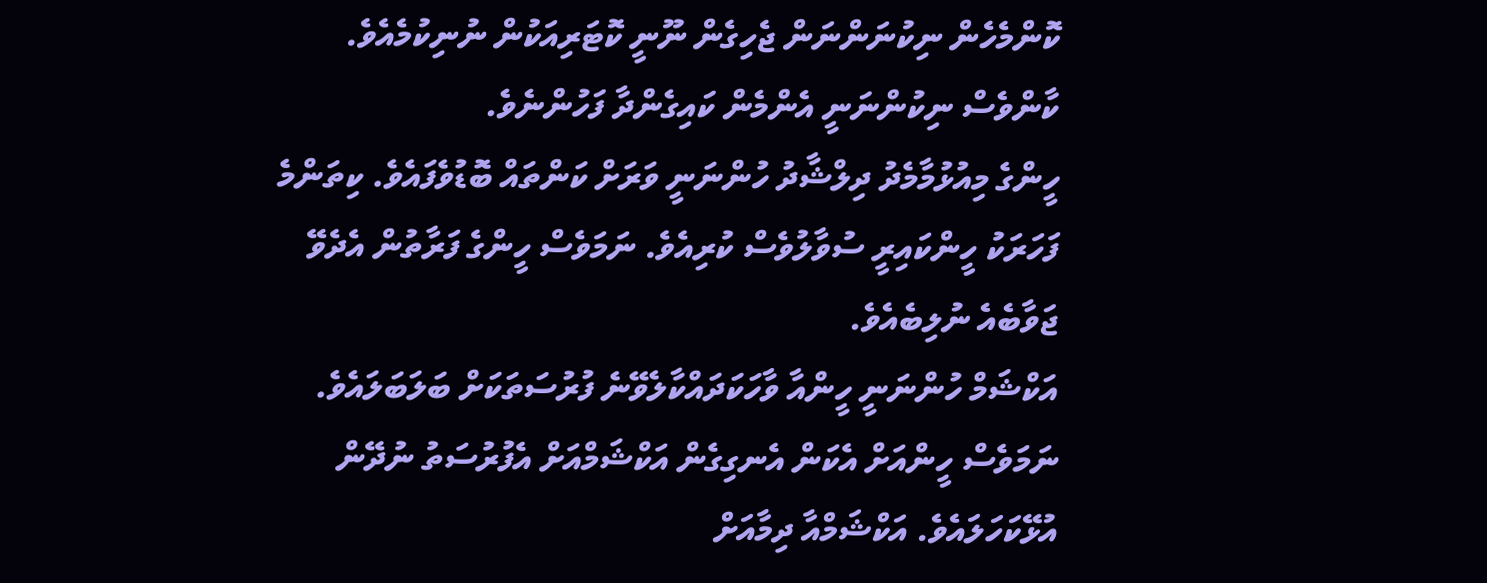ކޮންމެހެން ނިކުނަންނަން ޖެހިގެން ނޫނީ ކޮޓަރިއަކުން ނުނިކުމެއެވެ. ކާންވެސް ނިކުންނަނީ އެންމެން ކައިގެންދާ ފަހުންނެވެ.
ހީންގެ މިއުޅުމާމެދު ދިލްޝާދު ހުންނަނީ ވަރަށް ކަންތައް ބޮޑުވެފައެވެ. ކިތަންމެ ފަހަރަކު ހީންކައިރީ ސުވާލުވެސް ކުރިއެވެ. ނަމަވެސް ހީންގެ ފަރާތުން އެދެވޭ ޖަވާބެއެ ނުލިބެއެވެ.
އަކްޝަމް ހުންނަނީ ހީންއާ ވާހަކަދައްކާލެވޭނެ ފުރުސަތަކަށް ބަލަބަލައެވެ. ނަމަވެސް ހީންއަށް އެކަން އެނގިގެން އަކްޝަމްއަށް އެފުރުސަތު ނުދޭން އުޅޭކަހަލައެވެ. އަކްޝަމްއާ ދިމާއަށް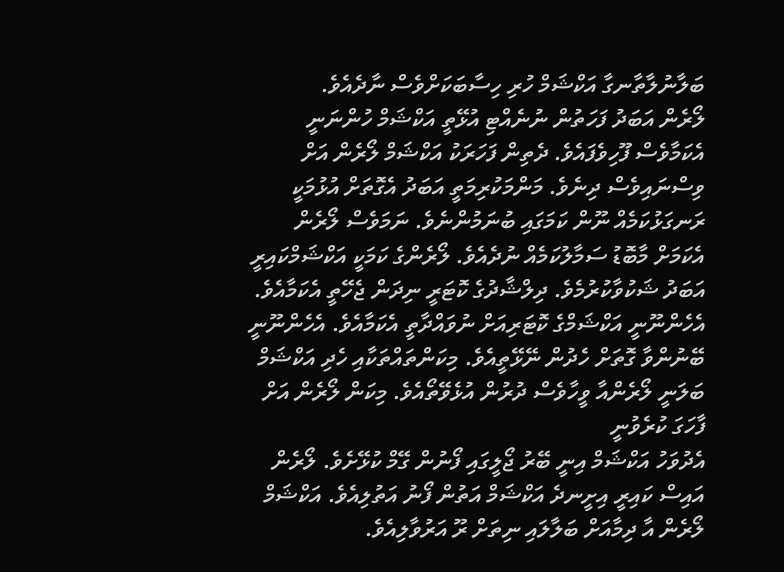ބަލާނުލާތާނގާ އަކްޝަމް ހުރި ހިސާބަކަށްވެސް ނާދެއެވެ.
ލޯރެން އަބަދު ފަހަތުން ނުނެއްޓި އުޅޭތީ އަކްޝަމް ހުންނަނީ އެކަމާވެސް ފޫހިވެފައެވެ. ދެތިން ފަހަރަކު އަކްޝަމް ލޯރެން އަށް ވިސްނައިވެސް ދިނެވެ. މަންމަކުރިމަތީ އަބަދު އެގޮތަށް އުޅުމަކީ ރަނގަޅުކަމެއް ނޫން ކަމަގައި ބުނަމުންނެވެ. ނަމަވެސް ލޯރެން އެކަމަށް މާބޮޑު ސަމާލުކަމެއް ނުދެއެވެ. ލޯރެންގެ ކަމަކީ އަކްޝަމްކައިރީ އަބަދު ޝަކުވާކުރުމެވެ. ދިލްޝާދުގެ ކޮޓަރީ ނިދަން ޖެހޭތީ އެކަމާއެވެ. އެހެންނޫނީ އަކްޝަމްގެ ކޮޓަރިއަށް ނުވައްދާތީ އެކަމާއެވެ. އެހެންނޫނީ ބޭނުންވާ ގޮތަށް ހެދުން ނޭޅޭތީއެވެ. މިކަންތައްތަކާއި ހެދި އަކްޝަމް ބަލަނީ ލޯރެންއާ ވީހާވެސް ދުރުން އުޅެވޭތޯއެވެ. މިކަން ލޯރެން އަށް ފާހަގަ ކުރެވުނީ
އެދުވަހު އަކްޝަމް އިނީ ބޭރު ޖޯލީގައި ފޯނުން ގޭމް ކުޅޭށެވެ. ލޯރެން އައިސް ކައިރީ އިށީނދެ އަކްޝަމް އަތުން ފޯނު އަތުލިއެވެ. އަކްޝަމް ލޯރެން އާ ދިމާއަށް ބަލާލައި ނިތަށް ރޫ އަރުވާލިއެވެ.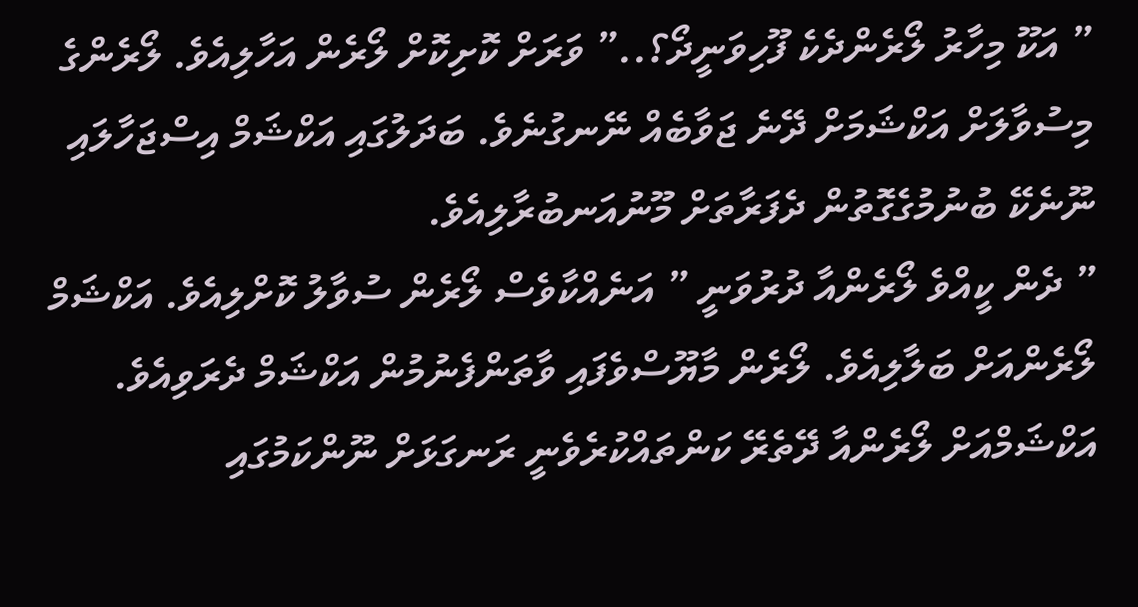” އަކޫ މިހާރު ލޯރެންދެކެ ފޫހިވަނީދޯ؟..” ވަރަށް ކޮށިކޮށް ލޯރެން އަހާލިއެވެ. ލޯރެންގެ މިސުވާލަށް އަކްޝަމަށް ދޭނެ ޖަވާބެއް ނޭނގުނެވެ. ބަދަލުގައި އަކްޝަމް އިސްޖަހާލައި ނޫނެކޭ ބުނުމުގެގޮތުން ދެފަރާތަށް މޫނުއަނބުރާލިއެވެ.
” ދެން ކީއްވެ ލޯރެންއާ ދުރުވަނީ ” އަނެއްކާވެސް ލޯރެން ސުވާލު ކޮށްލިއެވެ. އަކްޝަމް ލޯރެންއަށް ބަލާލިއެވެ. ލޯރެން މާޔޫސްވެފައި ވާތަންފެނުމުން އަކްޝަމް ދެރަވިއެވެ. އަކްޝަމްއަށް ލޯރެންއާ ދޭތެރޭ ކަންތައްކުރެވެނީ ރަނގަޅަށް ނޫންކަމުގައި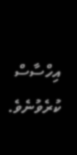އިހްސާސް ކުރެވުނެވެ.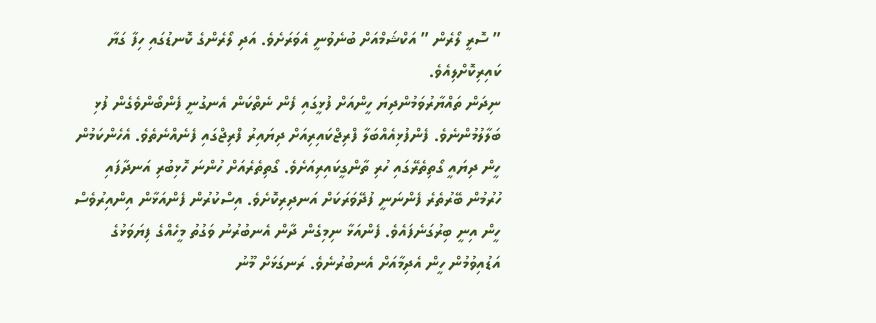” ސޮރީ ލޯރެން ” އަކްޝަމްއަށް ބުނެވުނީ އެވަރަށެވެ. އަދި ލޯރެންގެ ކޮނޑުގައި ހިފާ ގަޔާ ކައިރިކޮށްލިއެވެ.
ނިދަން ތައްޔާރުވަމުންދިޔަ ހީންއަށް ފުޅީގައި ފެން ނެތްކަން އެނގުނީ ފެންބޯންވެގެން ފުޅި ބަލާލުމުންނެވެ. ފެންފުޅިއެއްބަލާ ފްރިޖްކައިރިއަށް ދިޔައިރު ފްރިޖްގައި ފެނެއްނެތެވެ. އެހެންކަމުން ހީން ދިޔައީ ގޯތިތެރޭގައި ހުރި ތާންގީކައިރިއަށެވެ. ގޯތިތެރެއަށް ހުންނަ ހޮޅިބުރި އަނދާފައި ހުރުމުން ބޭރުތެރެ ފެންނަނީ ފުދޭވަރަކަށް އަނދިރިކޮށެވެ. އިސްކުރުން ފެންއަޅާން އިންއިރުވެސް ހީން އިނީ ބިރުގަނެފައެވެ. ފެންއަޅާ ނިމިގެން ދާން އެނބުރުނު ވަގުތު މީހެއްގެ ފިޔަވަޅުގެ އަޑުއިވުމުން ހީން އެދިމާއަށް އެނބުރުނެވެ. ރަނގަޅަށް މޫނު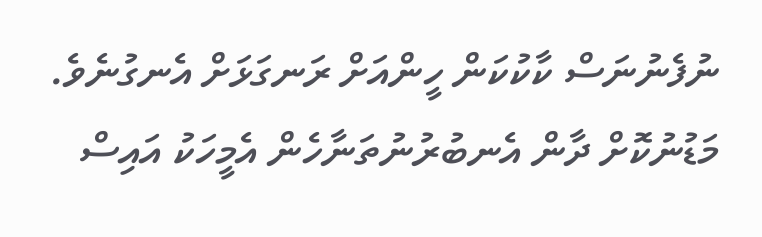ނުފެނުނަސް ކާކުކަން ހީންއަށް ރަނގަޅަށް އެނގުނެވެ. މަޑުނުކޮށް ދާން އެނބުރުނުތަނާހެން އެމީހަކު އައިސް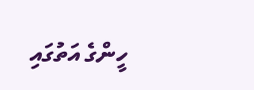ހީންގެ އަތުގައި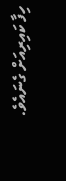ހިފާ ކައިރިއަށް ގެނައެވެ.